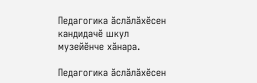Педагогика ăслăлăхĕсен кандидачĕ шкул музейĕнче хăнара.

Педагогика ăслăлăхĕсен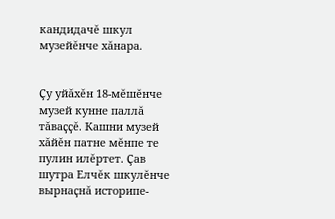кандидачĕ шкул музейĕнче хăнара.


Ҫу уйăхĕн 18-мĕшĕнче музей кунне паллă тăваҫҫĕ. Кашни музей хăйĕн патне мĕнпе те пулин илĕртет. Ҫав шутра Елчĕк шкулĕнче вырнаҫнă историпе-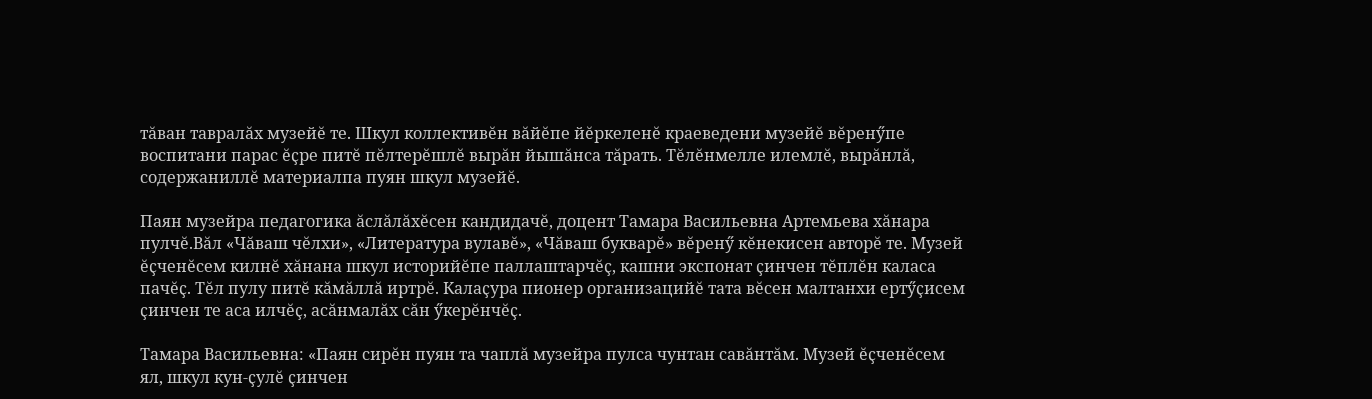тăван тавралăх музейĕ те. Шкул коллективĕн вăйĕпе йĕркеленĕ краеведени музейĕ вĕренӳпе воспитани парас ĕҫре питĕ пĕлтерĕшлĕ вырăн йышăнса тăрать. Тĕлĕнмелле илемлĕ, вырăнлă, содержаниллĕ материалпа пуян шкул музейĕ.

Паян музейра педагогика ăслăлăхĕсен кандидачĕ, доцент Тамара Васильевна Артемьева хăнара пулчĕ.Вăл «Чăваш чĕлхи», «Литература вулавĕ», «Чăваш букварĕ» вĕренӳ кĕнекисен авторĕ те. Музей ĕҫченĕсем килнĕ хăнана шкул историйĕпе паллаштарчĕҫ, кашни экспонат ҫинчен тĕплĕн каласа пачĕҫ. Тĕл пулу питĕ кăмăллă иртрĕ. Калаҫура пионер организацийĕ тата вĕсен малтанхи ертӳҫисем ҫинчен те аса илчĕҫ, асăнмалăх сăн ӳкерĕнчĕҫ.

Тамара Васильевна: «Паян сирĕн пуян та чаплă музейра пулса чунтан савăнтăм. Музей ĕҫченĕсем ял, шкул кун-ҫулĕ ҫинчен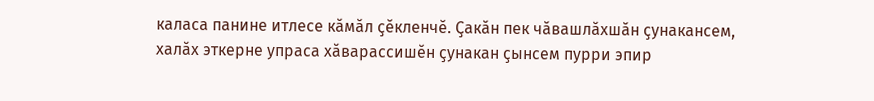каласа панине итлесе кăмăл ҫĕкленчĕ. Ҫакăн пек чăвашлăхшăн ҫунакансем, халăх эткерне упраса хăварассишĕн ҫунакан ҫынсем пурри эпир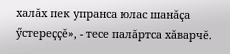халăх пек упранса юлас шанăҫа ӳстереҫҫĕ», - тесе палăртса хăварчĕ.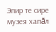Эпир те сире музея хапăл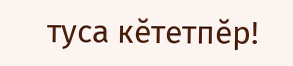туса кĕтетпĕр!